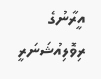އީރާނުގެ ރިވޮލިއުޝަނަރީ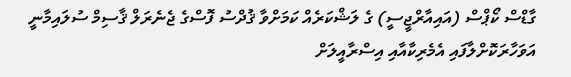ގާޑްސް ކޯޕްސް (އައިއާރްޖީސީ) ގެ ލަޝްކަރެއް ކަމަށްވާ ޤުދްސު ފޮސްގެ ޖެނެރަލް ޤާސިމް ސުލައިމާނީ އަވަހާރަކޮށްލާފައި އެމެރިކާއާއި އިސްރާއީލަށް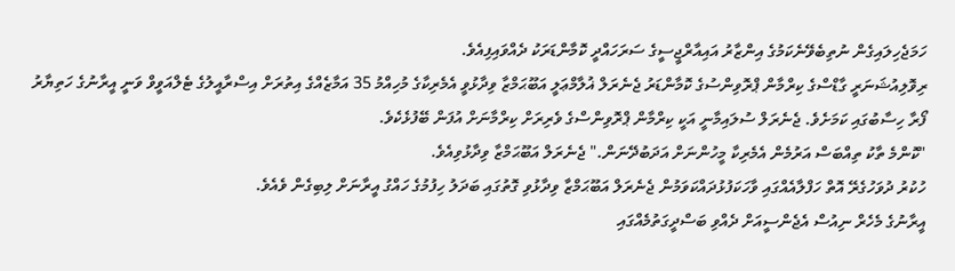ހަމަޖެހިލައިގެން ނުތިބެވޭނެކަމުގެ އިންޒާރު އައިއާރްޖީސީގެ ސަރަހައްދީ ކޮމާންޑަރަކު ދެއްވައިފިއެވެ.
ރިވޮލިއުޝަނަރީ ގާޑްސްގެ ކިރްމާން ޕްރޮވިންސުގެ ކޮމާންޑަރު ޖެނެރަލް ޣުލާމްޢަލީ އަބޫޙަމްޒާ ވިދާޅުވީ އެމެރިކާގެ މުހިއްމު 35 އަމާޒެއްގެ އިތުރަށް އިސްރާއީލުގެ ޓެލްއަވީވް ވަނީ އީރާނުގެ ހަތިޔާރު ފޯރާ ހިސާބުގައި ކަމަށެވެ. ޖެނެރަލް ސުލައިމާނީ އަކީ ކިރްމާން ޕްރޮވިންސްގެ ވެރިރަށް ކިރްމާނަށް އުފަން ބޭފުޅެކެވެ.
"ކޮންމެ ތާކު ތިއްބަސް އަރުމެން އެމެރިކާ މީހުންނަށް އަދަބުދޭނަން." ޖެނެރަލް އަބޫޙަމްޒާ ވިދާޅުވިއެވެ.
ހުކުރު ދުވަހުގެރޭ އޮތް ހަފްލާއެއްގައި ވާހަކަފުޅުދައްކަވަމުން ޖެނެރަލް އަބޫޙަމްޒާ ވިދާޅުވި ގޮތުގައި ބަދަލު ހިފުމުގެ ހައްގު އީރާނަށް ލިބިގެން ވެއެވެ.
އީރާނުގެ މެހެރް ނިއުސް އެޖެންސީއަށް ދެއްވި ބަސްދީގަތުމެއްގައި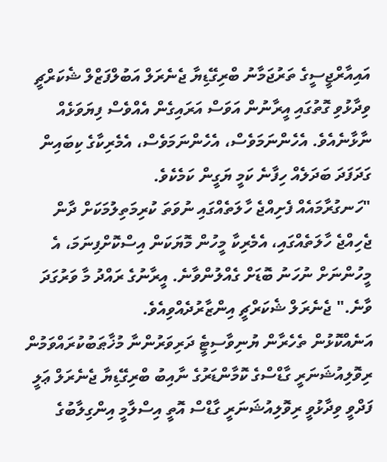އައިއާރްޖީސީގެ ތަރުޖަމާނު ބްރިގޭޑިޔާ ޖެނެރަލް އަބުލްފަޒްލް ޝެކަރްޗީ ވިދާޅުވި ގޮތުގައި އީރާނުން އަވަސް އަރައިގެން އެއްވެސް ފިޔަވަޅެއް ނާޅާނެއެވެ. އެހެންނަމަވެސް، އެހެންނަމަވެސް، އެމެރިކާގެ ކިބައިން ގަދަފަދަ ބަދަލެއް ހިފާނެ ކަމީ ޔަގީން ކަމެކެވެ.
"ހަނގުރާމައެއް ފެށިއްޖެ ހާލަތެއްގައި ނުވަތަ ކުރިމަތިލުމަކަށް ދާން ޖެހިއްޖެ ހާލަތެއްގައި، އެމެރިކާ މީހުން މޮޔަކަން އިސްކޮށްފިނަމަ، އެ މީހުންނަށް ނުހަނު ބޮޑަށް ގެއްލުންވާނެ. އީރާނުގެ ރައްދު މާ ވަރުގަދަ ވާނެ." ޖެނެރަލް ޝެކަރްޗީ އިންޒާރުދެއްވިއެވެ.
އަނެއްކޮޅުން ތެހެރާން ޔުނިވާސިޓީެ ދަރިވަރުންނާ މުޚާޠަބުކުރައްވަމުން ރިވޮލިއުޝަނަރީ ގާޑްސްގެ ކޮމާންޑަރުގެ ނާއިބު ބްރިގޭޑިޔާ ޖެނެރަލް ޢަލީ ފަދްވީ ވިދާޅުވީ ރިވޮލިއުޝަނަރީ ގާޑްސް އޮތީ އިސްލާމީ އިންގިލާބުގެ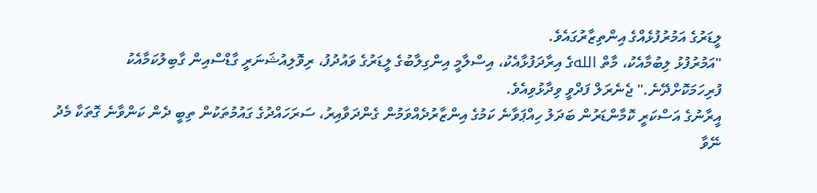ލީޑަރުގެ އަމުރުފުޅެއްގެ އިންތިޒާރުގައެވެ.
"އަމުރުފުޅު ލިބުމާއެކު، މާތް اللهގެ އިރާދަފުޅާއެކު، އިސްލާމީ އިންގިލާބުގެ ލީޑަރުގެ ވައުދުފު، ރިވޮލިއުޝަނަރީ ގާޑްސްއިން ގާބިލުކަމާއެކު ފުރިހަމަކޮށްދޭނެ." ޖެނެރަލް ފަދްވީ ވިދާޅުވިއެވެ.
އީރާނުގެ އަސްކަރީ ކޮމާންޑަރުން ބަދަލު ހިއްޕަވާނެ ކަމުގެ އިންޒާރުދެއްވަމުން ގެންދަވާއިރު، ސަރަހައްދުގެ ގައުމުތަކުން ތިބީ ދެން ކަންވާނެ ގޮތަކާ މެދު ނޭވާ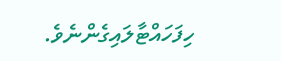ހިފަހައްޓާލައިގެންނެވެ.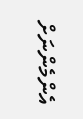އެންމެންނަށް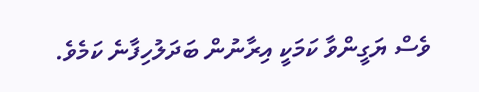ވެސް ޔަގީންވާ ކަމަކީ އިރާނުން ބަދަލުހިފާނެ ކަމެވެ.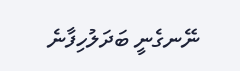ނޭނގެނީ ބަދަލުހިފާނެ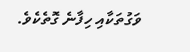ވަގުތަކާއި ހިފާނެ ގޮތެކެވެ.